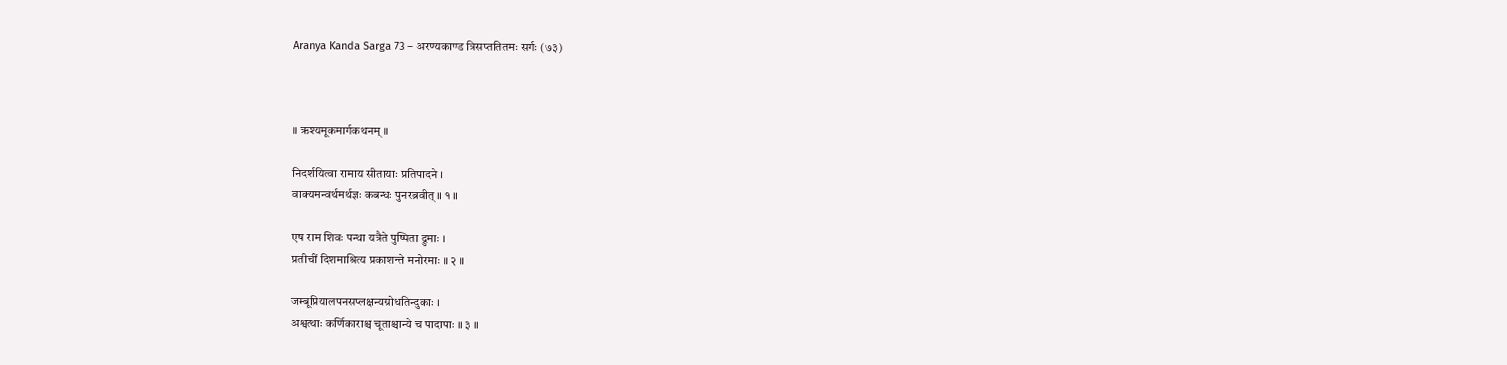Aranya Kanda Sarga 73 – अरण्यकाण्ड त्रिसप्ततितमः सर्गः (७३)



॥ ऋश्यमूकमार्गकथनम् ॥

निदर्शयित्वा रामाय सीतायाः प्रतिपादने ।
वाक्यमन्वर्थमर्थज्ञः कबन्धः पुनरब्रवीत् ॥ १ ॥

एष राम शिवः पन्था यत्रैते पुष्पिता द्रुमाः ।
प्रतीचीं दिशमाश्रित्य प्रकाशन्ते मनोरमाः ॥ २ ॥

जम्बूप्रियालपनसप्लक्षन्यग्रोधतिन्दुकाः ।
अश्वत्थाः कर्णिकाराश्च चूताश्चान्ये च पादापाः ॥ ३ ॥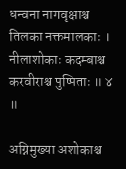धन्वना नागवृक्षाश्च तिलका नक्तमालकाः ।
नीलाशोकाः कदम्बाश्च करवीराश्च पुष्पिताः ॥ ४ ॥

अग्निमुख्या अशोकाश्च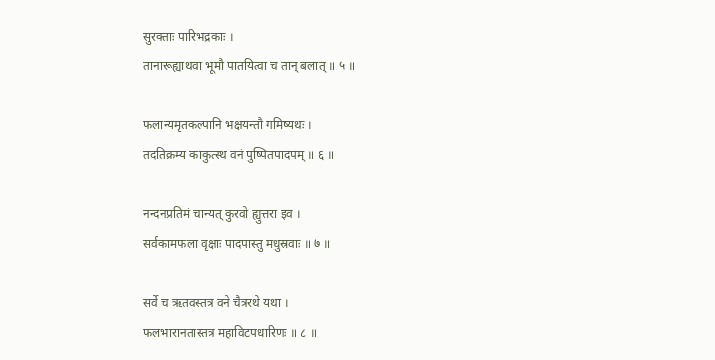सुरक्ताः पारिभद्रकाः ।
तानारूह्याथवा भूमौ पातयित्वा च तान् बलात् ॥ ५ ॥

फलान्यमृतकल्पानि भक्षयन्तौ गमिष्यथः ।
तदतिक्रम्य काकुत्स्थ वनं पुष्पितपादपम् ॥ ६ ॥

नन्दनप्रतिमं चान्यत् कुरवो ह्युत्तरा इव ।
सर्वकामफला वृक्षाः पादपास्तु मधुस्रवाः ॥ ७ ॥

सर्वे च ऋतवस्तत्र वने चैत्ररथे यथा ।
फलभारानतास्तत्र महाविटपधारिणः ॥ ८ ॥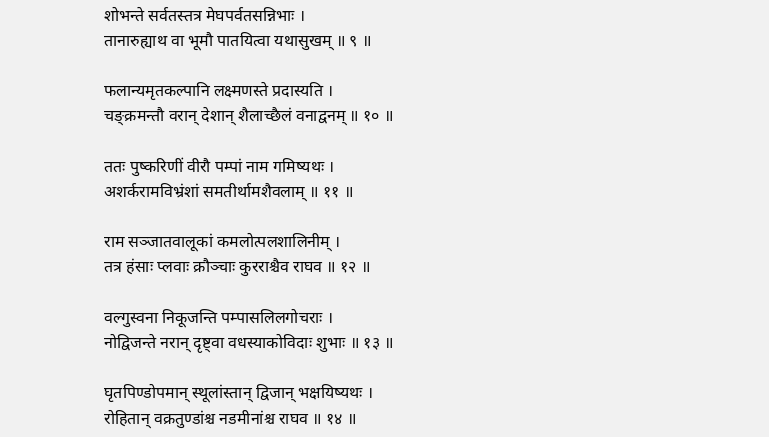शोभन्ते सर्वतस्तत्र मेघपर्वतसन्निभाः ।
तानारुह्याथ वा भूमौ पातयित्वा यथासुखम् ॥ ९ ॥

फलान्यमृतकल्पानि लक्ष्मणस्ते प्रदास्यति ।
चङ्क्रमन्तौ वरान् देशान् शैलाच्छैलं वनाद्वनम् ॥ १० ॥

ततः पुष्करिणीं वीरौ पम्पां नाम गमिष्यथः ।
अशर्करामविभ्रंशां समतीर्थामशैवलाम् ॥ ११ ॥

राम सञ्जातवालूकां कमलोत्पलशालिनीम् ।
तत्र हंसाः प्लवाः क्रौञ्चाः कुरराश्चैव राघव ॥ १२ ॥

वल्गुस्वना निकूजन्ति पम्पासलिलगोचराः ।
नोद्विजन्ते नरान् दृष्ट्वा वधस्याकोविदाः शुभाः ॥ १३ ॥

घृतपिण्डोपमान् स्थूलांस्तान् द्विजान् भक्षयिष्यथः ।
रोहितान् वक्रतुण्डांश्च नडमीनांश्च राघव ॥ १४ ॥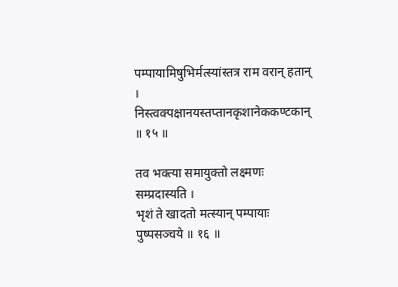पम्पायामिषुभिर्मत्स्यांस्तत्र राम वरान् हतान् ।
निस्त्वक्पक्षानयस्तप्तानकृशानेककण्टकान् ॥ १५ ॥

तव भक्त्या समायुक्तो लक्ष्मणः सम्प्रदास्यति ।
भृशं ते खादतो मत्स्यान् पम्पायाः पुष्पसञ्चये ॥ १६ ॥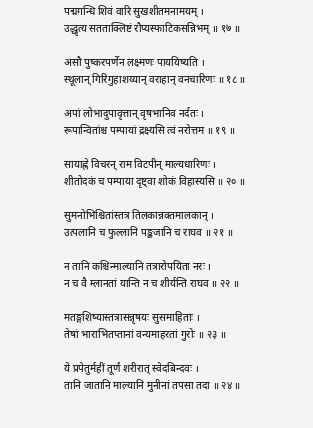पद्मगन्धि शिवं वारि सुखशीतमनामयम् ।
उद्धृत्य सतताक्लिष्टं रौप्यस्फाटिकसन्निभम् ॥ १७ ॥

असौ पुष्करपर्णेन लक्ष्मणः पाययिष्यति ।
स्थूलान् गिरिगुहाशय्यान् वराहान् वनचारिणः ॥ १८ ॥

अपां लोभादुपावृत्तान् वृषभानिव नर्दतः ।
रूपान्वितांश्च पम्पायां द्रक्ष्यसि त्वं नरोत्तम ॥ १९ ॥

सायाह्ने विचरन् राम विटपीन् माल्यधारिणः ।
शीतोदकं च पम्पाया दृष्ट्वा शोकं विहास्यसि ॥ २० ॥

सुमनोभिश्चितांस्तत्र तिलकान्नक्तमालकान् ।
उत्पलानि च फुल्लानि पङ्कजानि च राघव ॥ २१ ॥

न तानि कश्चिन्माल्यानि तत्रारोपयिता नरः ।
न च वै म्लानतां यान्ति न च शीर्यन्ति राघव ॥ २२ ॥

मतङ्गशिष्यास्तत्रासन्नृषयः सुसमाहिताः ।
तेषां भाराभितप्तानां वन्यमाहरतां गुरोः ॥ २३ ॥

ये प्रपेतुर्महीं तूर्णं शरीरात् स्वेदबिन्दवः ।
तानि जातानि माल्यानि मुनीनां तपसा तदा ॥ २४ ॥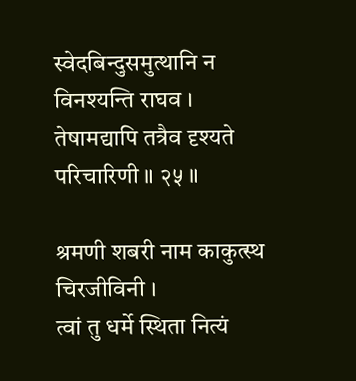स्वेदबिन्दुसमुत्थानि न विनश्यन्ति राघव ।
तेषामद्यापि तत्रैव दृश्यते परिचारिणी ॥ २५ ॥

श्रमणी शबरी नाम काकुत्स्थ चिरजीविनी ।
त्वां तु धर्मे स्थिता नित्यं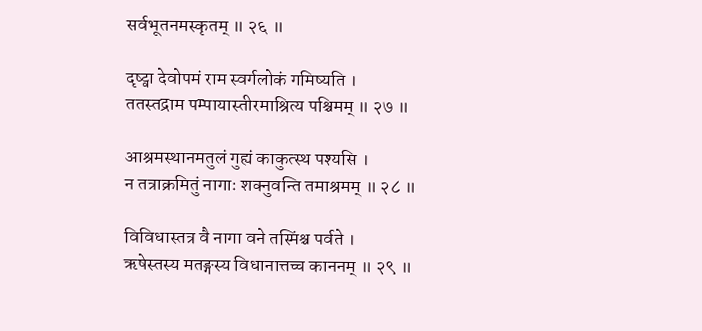सर्वभूतनमस्कृतम् ॥ २६ ॥

दृष्ट्वा देवोपमं राम स्वर्गलोकं गमिष्यति ।
ततस्तद्राम पम्पायास्तीरमाश्रित्य पश्चिमम् ॥ २७ ॥

आश्रमस्थानमतुलं गुह्यं काकुत्स्थ पश्यसि ।
न तत्राक्रमितुं नागाः शक्नुवन्ति तमाश्रमम् ॥ २८ ॥

विविधास्तत्र वै नागा वने तस्मिंश्च पर्वते ।
ऋषेस्तस्य मतङ्गस्य विधानात्तच्च काननम् ॥ २९ ॥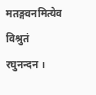मतङ्गवनमित्येव विश्रुतं रघुनन्दन ।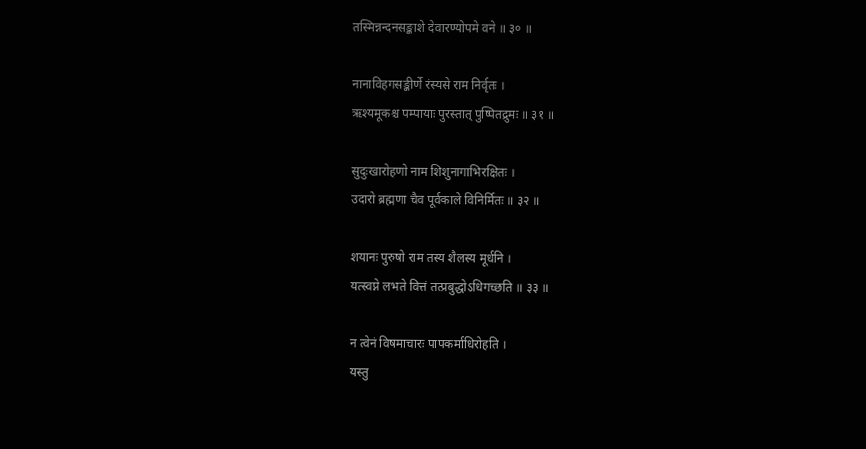तस्मिन्नन्दनसङ्काशे देवारण्योपमे वने ॥ ३० ॥

नानाविहगसङ्कीर्णे रंस्यसे राम निर्वृतः ।
ऋश्यमूकश्च पम्पायाः पुरस्तात् पुष्पितद्रुमः ॥ ३१ ॥

सुदुःखारोहणो नाम शिशुनागाभिरक्षितः ।
उदारो ब्रह्मणा चैव पूर्वकाले विनिर्मितः ॥ ३२ ॥

शयानः पुरुषो राम तस्य शैलस्य मूर्धनि ।
यत्स्वप्ने लभते वित्तं तत्प्रबुद्धोऽधिगच्छति ॥ ३३ ॥

न त्वेनं विषमाचारः पापकर्माधिरोहति ।
यस्तु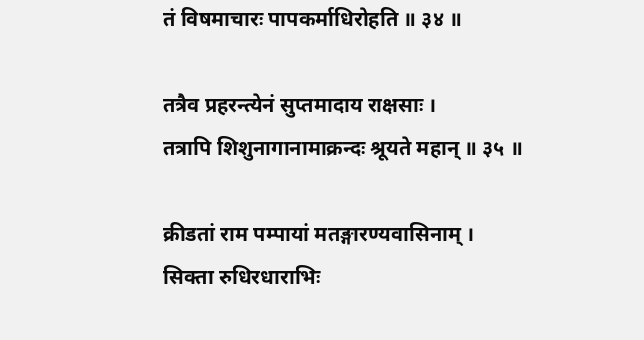तं विषमाचारः पापकर्माधिरोहति ॥ ३४ ॥

तत्रैव प्रहरन्त्येनं सुप्तमादाय राक्षसाः ।
तत्रापि शिशुनागानामाक्रन्दः श्रूयते महान् ॥ ३५ ॥

क्रीडतां राम पम्पायां मतङ्गारण्यवासिनाम् ।
सिक्ता रुधिरधाराभिः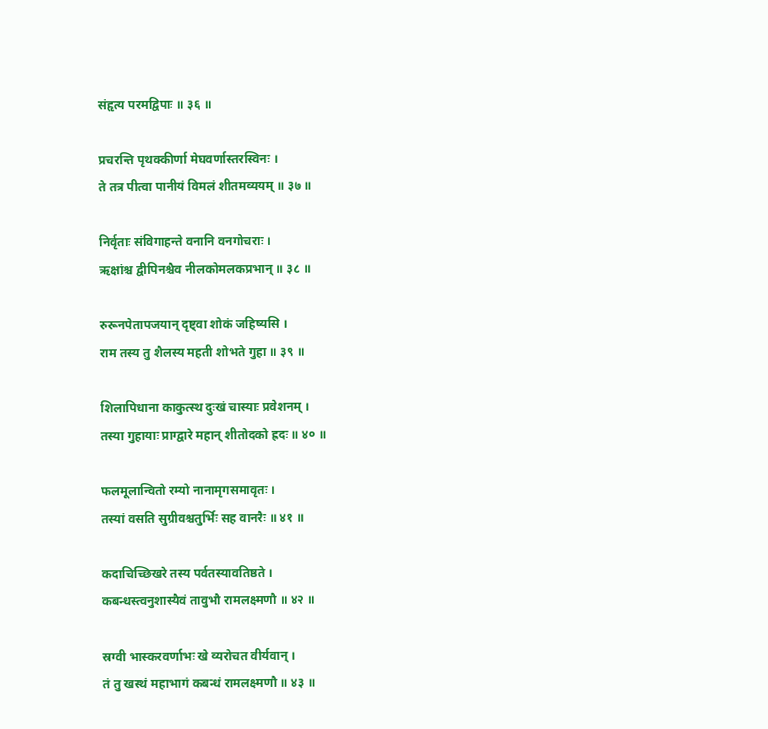संहृत्य परमद्विपाः ॥ ३६ ॥

प्रचरन्ति पृथक्कीर्णा मेघवर्णास्तरस्विनः ।
ते तत्र पीत्वा पानीयं विमलं शीतमव्ययम् ॥ ३७ ॥

निर्वृताः संविगाहन्ते वनानि वनगोचराः ।
ऋक्षांश्च द्वीपिनश्चैव नीलकोमलकप्रभान् ॥ ३८ ॥

रुरूनपेतापजयान् दृष्ट्वा शोकं जहिष्यसि ।
राम तस्य तु शैलस्य महती शोभते गुहा ॥ ३९ ॥

शिलापिधाना काकुत्स्थ दुःखं चास्याः प्रवेशनम् ।
तस्या गुहायाः प्राग्द्वारे महान् शीतोदको ह्रदः ॥ ४० ॥

फलमूलान्वितो रम्यो नानामृगसमावृतः ।
तस्यां वसति सुग्रीवश्चतुर्भिः सह वानरैः ॥ ४१ ॥

कदाचिच्छिखरे तस्य पर्वतस्यावतिष्ठते ।
कबन्धस्त्वनुशास्यैवं तावुभौ रामलक्ष्मणौ ॥ ४२ ॥

स्रग्वी भास्करवर्णाभः खे व्यरोचत वीर्यवान् ।
तं तु खस्थं महाभागं कबन्धं रामलक्ष्मणौ ॥ ४३ ॥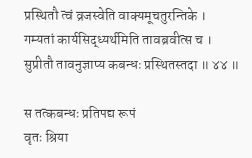प्रस्थितौ त्वं व्रजस्वेति वाक्यमूचतुरन्तिके ।
गम्यतां कार्यसिद्ध्यर्थमिति तावब्रवीत्स च ।
सुप्रीतौ तावनुज्ञाप्य कबन्धः प्रस्थितस्तदा ॥ ४४ ॥

स तत्कबन्धः प्रतिपद्य रूपं
वृतः श्रिया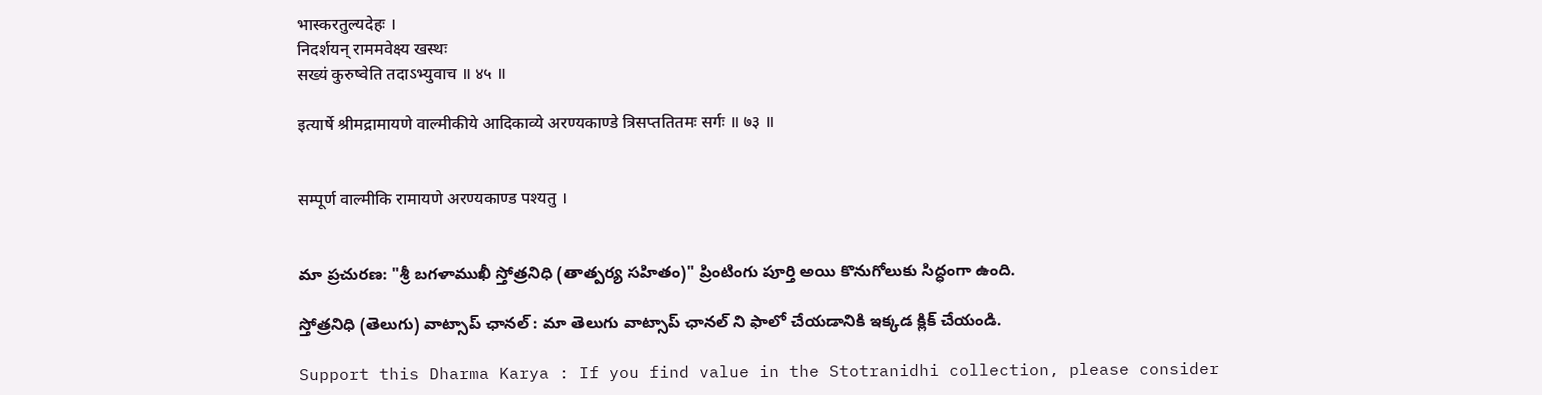भास्करतुल्यदेहः ।
निदर्शयन् राममवेक्ष्य खस्थः
सख्यं कुरुष्वेति तदाऽभ्युवाच ॥ ४५ ॥

इत्यार्षे श्रीमद्रामायणे वाल्मीकीये आदिकाव्ये अरण्यकाण्डे त्रिसप्ततितमः सर्गः ॥ ७३ ॥


सम्पूर्ण वाल्मीकि रामायणे अरण्यकाण्ड पश्यतु ।


మా ప్రచురణ: "శ్రీ బగళాముఖీ స్తోత్రనిధి (తాత్పర్య సహితం)" ప్రింటింగు పూర్తి అయి కొనుగోలుకు సిద్ధంగా ఉంది.

స్తోత్రనిధి (తెలుగు) వాట్సాప్ ఛానల్ : మా తెలుగు వాట్సాప్ ఛానల్ ని ఫాలో చేయడానికి ఇక్కడ క్లిక్ చేయండి.

Support this Dharma Karya : If you find value in the Stotranidhi collection, please consider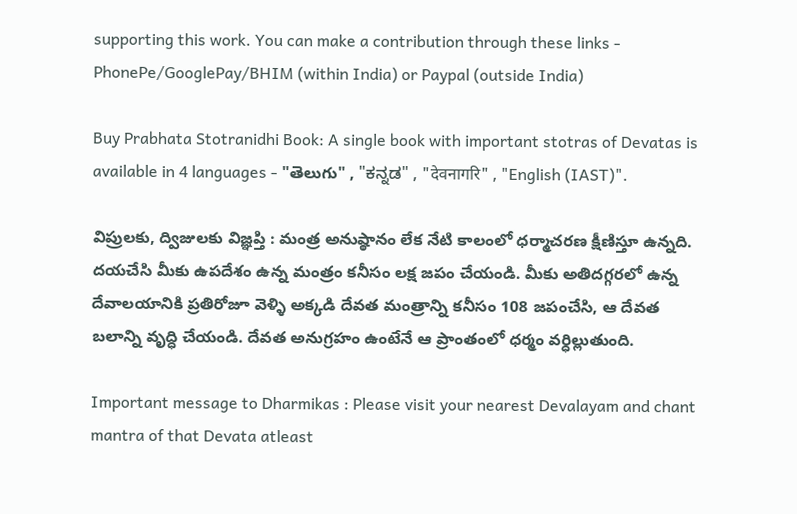supporting this work. You can make a contribution through these links - PhonePe/GooglePay/BHIM (within India) or Paypal (outside India)

Buy Prabhata Stotranidhi Book: A single book with important stotras of Devatas is available in 4 languages - "తెలుగు" , "ಕನ್ನಡ" , "देवनागरि" , "English (IAST)".

విప్రులకు, ద్విజులకు విజ్ఞప్తి : మంత్ర అనుష్ఠానం లేక నేటి కాలంలో ధర్మాచరణ క్షీణిస్తూ ఉన్నది. దయచేసి మీకు ఉపదేశం ఉన్న మంత్రం కనీసం లక్ష జపం చేయండి. మీకు అతిదగ్గరలో ఉన్న దేవాలయానికి ప్రతిరోజూ వెళ్ళి అక్కడి దేవత మంత్రాన్ని కనీసం 108 జపంచేసి, ఆ దేవత బలాన్ని వృద్ధి చేయండి. దేవత అనుగ్రహం ఉంటేనే ఆ ప్రాంతంలో ధర్మం వర్ధిల్లుతుంది.

Important message to Dharmikas : Please visit your nearest Devalayam and chant mantra of that Devata atleast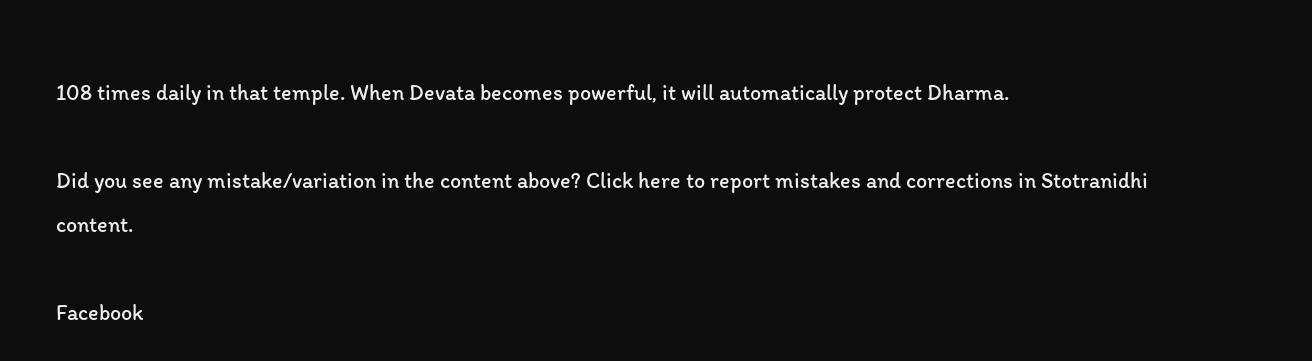108 times daily in that temple. When Devata becomes powerful, it will automatically protect Dharma.

Did you see any mistake/variation in the content above? Click here to report mistakes and corrections in Stotranidhi content.

Facebook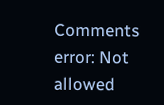Comments
error: Not allowed